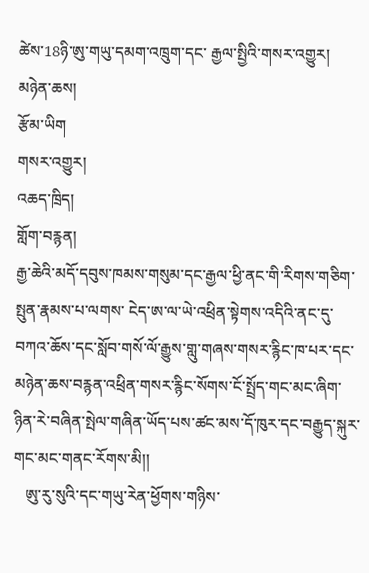ཚེས་18ཉི་ཨུ་གཡུ་དམག་འཁྲུག་དང་ རྒྱལ་སྤྱིའི་གསར་འགྱུར།
མཉེན་ཆས།
རྩོམ་ཡིག
གསར་འགྱུར།
འཆད་ཁྲིད།
གློག་བརྙན།
རྒྱ་ཆེའི་མདོ་དབུས་ཁམས་གསུམ་དང་རྒྱལ་ཕྱི་ནང་གི་རིགས་གཅིག་སྤུན་རྣམས་པ་ལགས་ ངེད་ཨ་ལ་ཡེ་འཕྲིན་སྟེགས་འདིའི་ནང་དུ་བཀའ་ཆོས་དང་སློབ་གསོ་ལོ་རྒྱུས་གླུ་གཞས་གསར་རྙིང་ཁ་པར་དང་མཉེན་ཆས་བརྙན་འཕྲིན་གསར་རྙིང་སོགས་ངོ་སྤྲོད་གང་མང་ཞིག་ཉིན་རེ་བཞིན་སྤེལ་གཞིན་ཡོད་པས་ཚང་མས་དོ་ཁུར་དང་བརྒྱུད་སྐུར་གང་མང་གནང་རོགས་མི།།
   ཨུ་རུ་སུའི་དང་གཡུ་རེན་ཕྱོགས་གཉིས་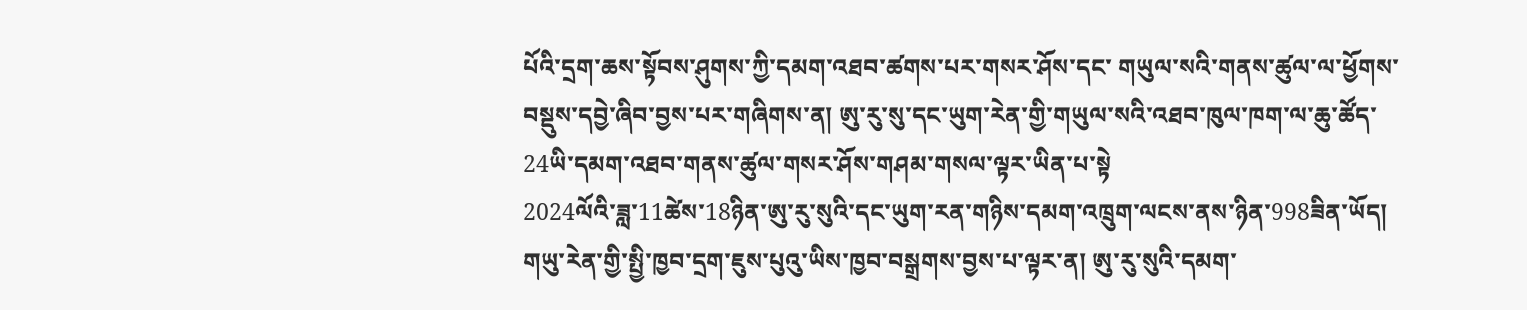པོའི་དྲག་ཆས་སྟོབས་ཤུགས་ཀྱི་དམག་འཐབ་ཚགས་པར་གསར་ཤོས་དང་ གཡུལ་སའི་གནས་ཚུལ་ལ་ཕྱོགས་བསྡུས་དབྱེ་ཞིབ་བྱས་པར་གཞིགས་ན། ཨུ་རུ་སུ་དང་ཡུག་རེན་གྱི་གཡུལ་སའི་འཐབ་ཁུལ་ཁག་ལ་ཆུ་ཚོད་24ཡི་དམག་འཐབ་གནས་ཚུལ་གསར་ཤོས་གཤམ་གསལ་ལྟར་ཡིན་པ་སྟེ
2024ལོའི་ཟླ་11ཚེས་18ཉིན་ཨུ་རུ་སུའི་དང་ཡུག་རན་གཉིས་དམག་འཁྲུག་ལངས་ནས་ཉིན་998ཟིན་ཡོད། གཡུ་རེན་གྱི་སྤྱི་ཁྱབ་དྲག་ཇུས་པུའུ་ཡིས་ཁྱབ་བསྒྲགས་བྱས་པ་ལྟར་ན། ཨུ་རུ་སུའི་དམག་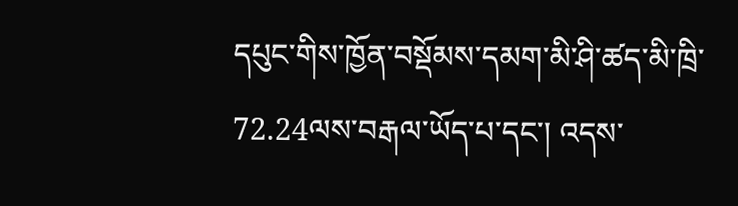དཔུང་གིས་ཁྱོན་བསྡོམས་དམག་མི་ཤི་ཚད་མི་ཁྲི་72.24ལས་བརྒལ་ཡོད་པ་དང་། འདས་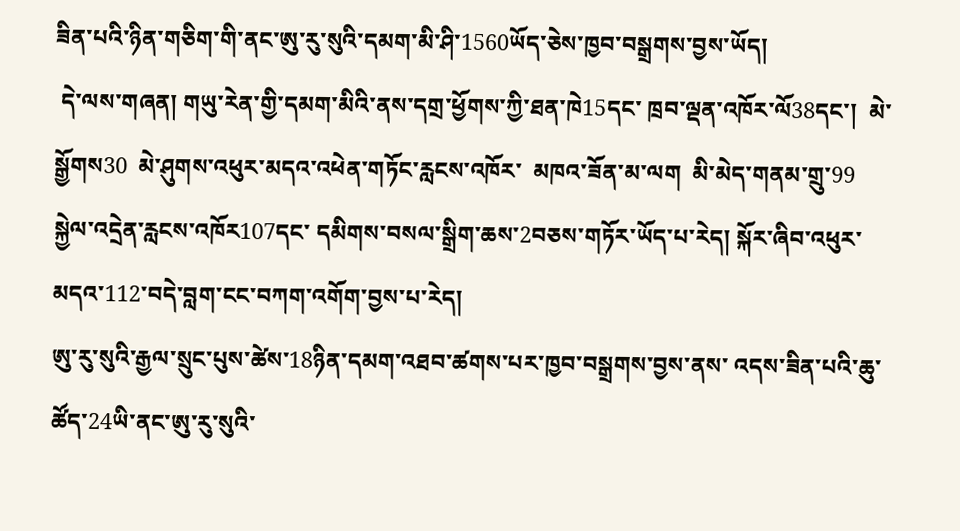ཟིན་པའི་ཉིན་གཅིག་གི་ནང་ཨུ་རུ་སུའི་དམག་མི་ཤི་1560ཡོད་ཅེས་ཁྱབ་བསྒྲགས་བྱས་ཡོད།
 དེ་ལས་གཞན། གཡུ་རེན་གྱི་དམག་མིའི་ནས་དགྲ་ཕྱོགས་ཀྱི་ཐན་ཁེ15དང་ ཁྲབ་ལྡན་འཁོར་ལོ38དང་།  མེ་སྒྱོགས30  མེ་ཤུགས་འཕུར་མདའ་འཕེན་གཏོང་རླངས་འཁོར་  མཁའ་ཟོན་མ་ལག  མི་མེད་གནམ་གྲུ་99 སྐྱེལ་འདྲེན་རླངས་འཁོར107དང་ དམིགས་བསལ་སྒྲིག་ཆས་2བཅས་གཏོར་ཡོད་པ་རེད། སྐོར་ཞིབ་འཕུར་མདའ་112་བདེ་བླག་ངང་བཀག་འགོག་བྱས་པ་རེད།
ཨུ་རུ་སུའི་རྒྱལ་སྲུང་པུས་ཚེས་18ཉིན་དམག་འཐབ་ཚགས་པར་ཁྱབ་བསྒྲགས་བྱས་ནས་ འདས་ཟིན་པའི་ཆུ་ཚོད་24ཡི་ནང་ཨུ་རུ་སུའི་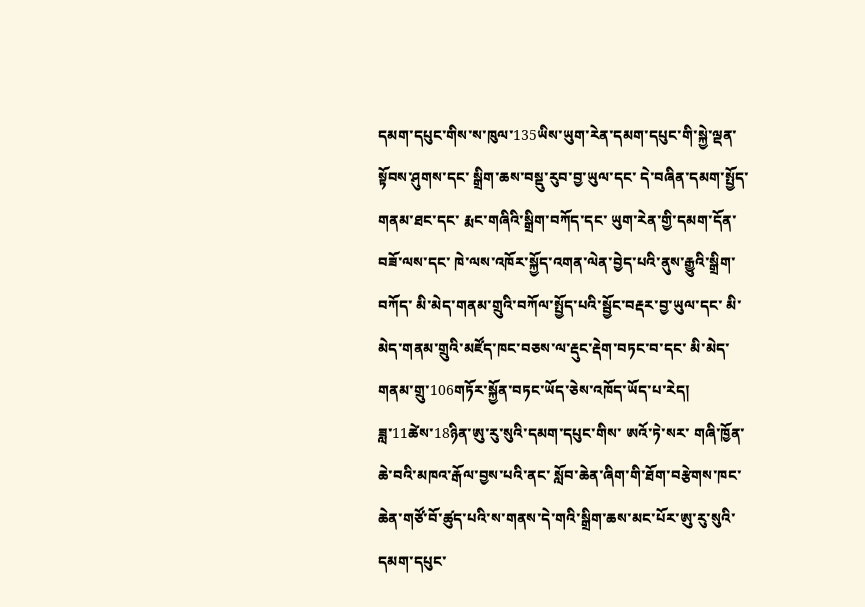དམག་དཔུང་གིས་ས་ཁུལ་135ཡིས་ཡུག་རེན་དམག་དཔུང་གི་སྐྱེ་ལྡན་སྟོབས་ཤུགས་དང་ སྒྲིག་ཆས་བསྡུ་རུབ་བྱ་ཡུལ་དང་ དེ་བཞིན་དམག་སྤྱོད་གནམ་ཐང་དང་ རྨང་གཞིའི་སྒྲིག་བཀོད་དང་ ཡུག་རེན་གྱི་དམག་དོན་བཟོ་ལས་དང་ ཁེ་ལས་འཁོར་སྐྱོད་འགན་ལེན་བྱེད་པའི་ནུས་རྒྱུའི་སྒྲིག་བཀོད་ མི་མེད་གནམ་གྲུའི་བཀོལ་སྤྱོད་པའི་སྦྱོང་བརྡར་བྱ་ཡུལ་དང་ མི་མེད་གནམ་གྲུའི་མཛོད་ཁང་བཅས་ལ་རྡུང་རྡེག་བཏང་བ་དང་ མི་མེད་གནམ་གྲུ་106གཏོར་སྐྱོན་བཏང་ཡོད་ཅེས་འཁོད་ཡོད་པ་རེད།
ཟླ་11ཚེས་18ཉིན་ཨུ་རུ་སུའི་དམག་དཔུང་གིས་ ཨའོ་ཏེ་སར་ གཞི་ཁྱོན་ཆེ་བའི་མཁའ་རྒོལ་བྱས་པའི་ནང་ སློབ་ཆེན་ཞིག་གི་ཐོག་བརྩེགས་ཁང་ཆེན་གཙོ་བོ་ཚུད་པའི་ས་གནས་དེ་གའི་སྒྲིག་ཆས་མང་པོར་ཨུ་རུ་སུའི་དམག་དཔུང་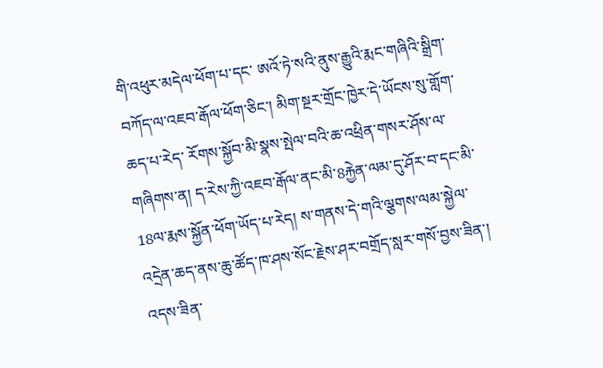གི་འཕུར་མདེལ་ཕོག་པ་དང་ ཨའོ་ཏེ་སའི་ནུས་རྒྱུའི་རྨང་གཞིའི་སྒྲིག་བཀོད་ལ་འཇབ་རྒོལ་ཕོག་ཅིང་། མིག་སྔར་གྲོང་ཁྱེར་དེ་ཡོངས་སུ་གློག་ཆད་པ་རེད་ རོགས་སྐྱོབ་མི་སྣས་སྤེལ་བའི་ཆ་འཕྲིན་གསར་ཤོས་ལ་གཞིགས་ན། ད་རེས་ཀྱི་འཇབ་རྒོལ་ནང་མི་8རྐྱེན་ལམ་དུ་ཤོར་བ་དང་མི་18ལ་རྨས་སྐྱོན་ཕོག་ཡོད་པ་རེད། ས་གནས་དེ་གའི་ལྕགས་ལམ་སྐྱེལ་འདྲེན་ཆད་ནས་ཆུ་ཚོད་ཁ་ཤས་སོང་རྗེས་ཤར་བགྲོད་སླར་གསོ་བྱས་ཟིན་།
འདས་ཟིན་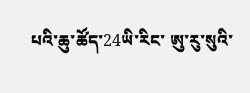པའི་ཆུ་ཚོད་24ཡི་རིང་ ཨུ་རུ་སུའི་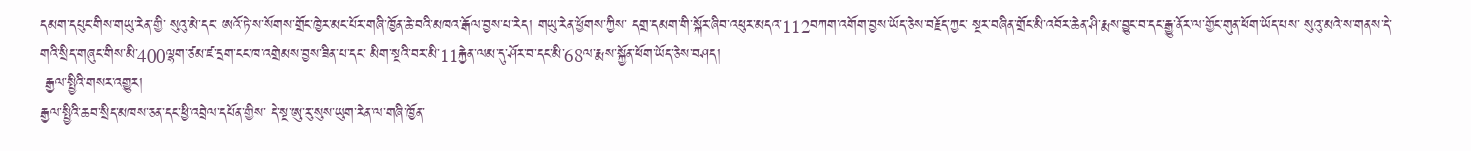དམག་དཔུང་གིས་གཡུ་རེན་གྱི་ སུའུ་མེ་དང་ ཨའོ་ཏེ་ས་སོགས་གྲོང་ཁྱེར་མང་པོར་གཞི་ཁྱོན་ཆེ་བའི་མཁའ་རྒོལ་བྱས་པ་རེད། གཡུ་རེན་ཕྱོགས་ཀྱིས་ དགྲ་དམག་གི་སྐོར་ཞིབ་འཕུར་མདའ་112བཀག་འགོག་བྱས་ཡོད་ཅེས་བརྗོད་ཀྱང་ སྔར་བཞིན་གྲོང་མི་འབོར་ཆེན་ཤི་རྨས་བྱུང་བ་དང་རྒྱུ་ནོར་ལ་གྱོང་གུན་ཕོག་ཡོད་པས་ སུའུ་མའེ་ས་གནས་དེ་གའི་སྲིད་གཞུང་གིས་མི་400ལྷག་ཙམ་ཛ་དྲག་ངང་ཁ་འགྲེམས་བྱས་ཟིན་པ་དང་ མིག་སྔའི་བར་མི་11རྐྱེན་ལམ་དུ་ཤོར་བ་དང་མི་68ལ་རྨས་སྐྱོན་ཕོག་ཡོད་ཅེས་བཤད།
 རྒྱལ་སྤྱིའི་གསར་འགྱུར།
རྒྱལ་སྤྱིའི་ཆབ་སྲིད་མཁས་ཅན་དང་ཕྱི་འབྲེལ་དཔོན་གྱིས་ དེ་སྔ་ཨུ་རུ་སུས་ཡུག་རེན་ལ་གཞི་ཁྱོན་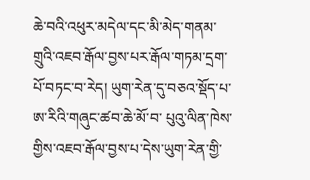ཆེ་བའི་འཕུར་མདེལ་དང་མི་མེད་གནམ་གྲུའི་འཇབ་རྒོལ་བྱས་པར་རྒོལ་གཏམ་དྲག་པོ་བཏང་བ་རེད། ཡུག་རེན་དུ་བཅའ་སྡོད་པ་ཨ་རིའི་གཞུང་ཚབ་ཆེ་མོ་བ་ པུའུ་ལིན་ཁེས་གྱིས་འཇབ་རྒོལ་བྱས་པ་དེས་ཡུག་རེན་གྱི་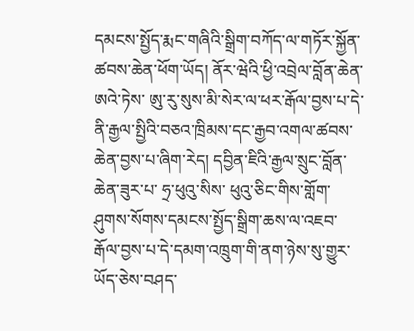དམངས་སྤྱོད་རྨང་གཞིའི་སྒྲིག་བཀོད་ལ་གཏོར་སྐྱོན་ཚབས་ཆེན་ཕོག་ཡོད། ནོར་ཝེའི་ཕྱི་འབྲེལ་བློན་ཆེན་ཨའེ་ཏེས་ ཨུ་རུ་སུས་མི་སེར་ལ་ཕར་རྒོལ་བྱས་པ་དེ་ནི་རྒྱལ་སྤྱིའི་བཅའ་ཁྲིམས་དང་རྒྱབ་འགལ་ཚབས་ཆེན་བྱས་པ་ཞིག་རེད། དབྱིན་ཇིའི་རྒྱལ་སྲུང་བློན་ཆེན་ཟུར་པ་ ཧྲ་ཕུའུ་སིས་ ཕུའུ་ཅིང་གིས་གློག་ཤུགས་སོགས་དམངས་སྤྱོད་སྒྲིག་ཆས་ལ་འཇབ་རྒོལ་བྱས་པ་དེ་དམག་འཁྲུག་གི་ནག་ཉེས་སུ་གྱུར་ཡོད་ཅེས་བཤད་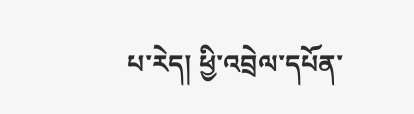པ་རེད། ཕྱི་འབྲེལ་དཔོན་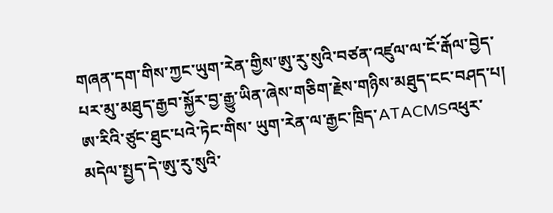གཞན་དག་གིས་ཀྱང་ཡུག་རེན་གྱིས་ཨུ་རུ་སུའི་བཙན་འཛུལ་ལ་ངོ་རྒོལ་བྱེད་པར་མུ་མཐུད་རྒྱབ་སྐྱོར་བྱ་རྒྱུ་ཡིན་ཞེས་གཅིག་རྗེས་གཉིས་མཐུད་ངང་བཤད་པ།
ཨ་རིའི་ཙུང་ཐུང་པའེ་ཏེང་གིས་ ཡུག་རེན་ལ་རྒྱང་ཁྲིད་ATACMSའཕུར་མདེལ་སྤྱད་དེ་ཨུ་རུ་སུའི་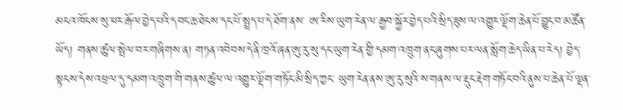མངའ་ཁོངས་སུ་ཕར་རྒོལ་བྱེད་པའི་དབང་ཆ་ཐེངས་དང་པོ་སྤྲད་པ་དེ་ཐོག་ནས་ ཨ་རིས་ཡུག་རེན་ལ་རྒྱབ་སྐྱོར་བྱེད་པའི་སྲིད་ཇུས་ལ་འགྱུར་ལྡོག་ཆེན་པོ་བྱུང་བ་མཚོན་ཡོད། གནས་ཚུལ་སྤེལ་བར་གཞིགས་ན། གཏན་འབེབས་དེ་ནི་ཁྲའོ་ཞན་ཨུ་རུ་སུ་དང་ཡུག་རེན་གྱི་དམག་འཁྲུག་ནང་ཞུགས་པར་ལན་སློག་ཆེད་ཡིན་པ་རེད། བྱེད་སྟངས་དེས་འཕྲལ་དུ་དམག་འཁྲུག་གི་གནས་ཚུལ་ལ་འགྱུར་ལྡོག་གཏོང་མི་སྲིད་ཀྱང་ ཡུག་རེན་ནས་ཨུ་རུ་སུའི་ས་གནས་ལ་རྡུང་རྡེག་གཏོང་བའི་ནུས་པ་ཆེན་པོ་ལྡན་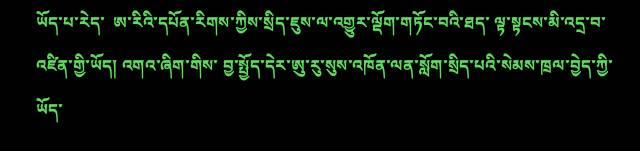ཡོད་པ་རེད་  ཨ་རིའི་དཔོན་རིགས་ཀྱིས་སྲིད་ཇུས་ལ་འགྱུར་ལྡོག་གཏོང་བའི་ཐད་ ལྟ་སྟངས་མི་འདྲ་བ་འཛིན་གྱི་ཡོད། འགའ་ཞིག་གིས་ བྱ་སྤྱོད་དེར་ཨུ་རུ་སུས་འཁོན་ལན་སློག་སྲིད་པའི་སེམས་ཁྲལ་བྱེད་ཀྱི་ཡོད་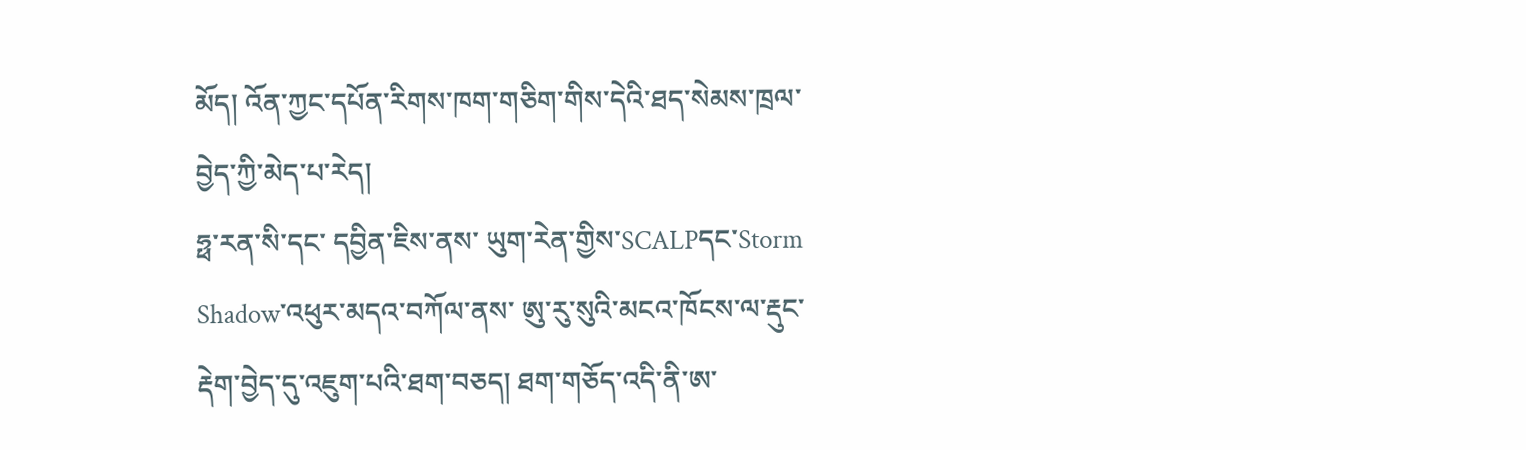མོད། འོན་ཀྱང་དཔོན་རིགས་ཁག་གཅིག་གིས་དེའི་ཐད་སེམས་ཁྲལ་བྱེད་ཀྱི་མེད་པ་རེད།
ཧྥ་རན་སི་དང་ དབྱིན་ཇིས་ནས་ ཡུག་རེན་གྱིས་SCALPདང་Storm Shadow་འཕུར་མདའ་བཀོལ་ནས་ ཨུ་རུ་སུའི་མངའ་ཁོངས་ལ་རྡུང་རྡེག་བྱེད་དུ་འཇུག་པའི་ཐག་བཅད། ཐག་གཅོད་འདི་ནི་ཨ་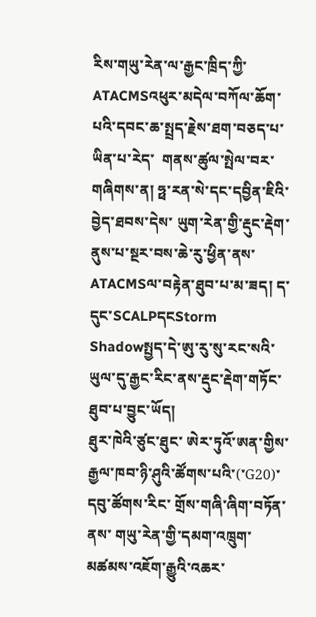རིས་གཡུ་རེན་ལ་རྒྱང་ཁྲིད་ཀྱི་ATACMSའཕུར་མདེལ་བཀོལ་ཆོག་པའི་དབང་ཆ་སྤྲད་རྗེས་ཐག་བཅད་པ་ཡིན་པ་རེད་  གནས་ཚུལ་སྤེལ་བར་གཞིགས་ན། ཧྥ་རན་སེ་དང་དབྱིན་ཇིའི་བྱེད་ཐབས་དེས་ ཡུག་རེན་གྱི་རྡུང་རྡེག་ནུས་པ་སྔར་བས་ཆེ་རུ་ཕྱིན་ནས་ATACMSལ་བརྟེན་ཐུབ་པ་མ་ཟད། ད་དུང་SCALPདངStorm Shadowསྤྱད་དེ་ཨུ་རུ་སུ་རང་སའི་ཡུལ་དུ་རྒྱང་རིང་ནས་རྡུང་རྡེག་གཏོང་ཐུབ་པ་བྱུང་ཡོད།
ཐུར་ཁེའི་ཙུང་ཐུང་ ཨེར་ཏུའོ་ཨན་གྱིས་ རྒྱལ་ཁབ་ཉི་ཤུའི་ཚོགས་པའི་(་G20)་དབུ་ཚོགས་རིང་ གྲོས་གཞི་ཞིག་བཏོན་ནས་ གཡུ་རེན་གྱི་དམག་འཁྲུག་མཚམས་འཇོག་རྒྱུའི་འཆར་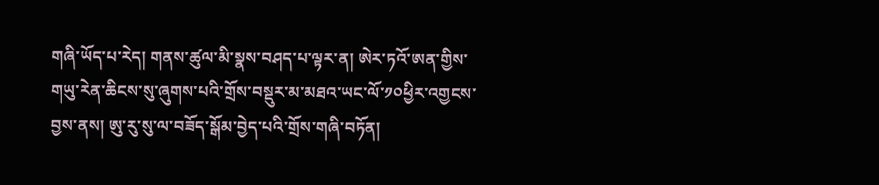གཞི་ཡོད་པ་རེད། གནས་ཚུལ་མི་སྣས་བཤད་པ་ལྟར་ན། ཨེར་ཏའོ་ཨན་གྱིས་ གཡུ་རེན་ཆིངས་སུ་ཞུགས་པའི་གྲོས་བསྡུར་མ་མཐའ་ཡང་ལོ་༡༠ཕྱིར་འགྱངས་བྱས་ནས། ཨུ་རུ་སུ་ལ་བཟོད་སྒོམ་བྱེད་པའི་གྲོས་གཞི་བཏོན།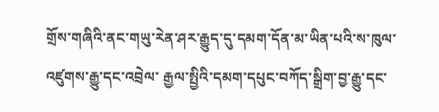གྲོས་གཞིའི་ནང་གཡུ་རེན་ཤར་རྒྱུད་དུ་དམག་དོན་མ་ཡིན་པའི་ས་ཁུལ་འཛུགས་རྒྱུ་དང་འབྲེལ་ རྒྱལ་སྤྱིའི་དམག་དཔུང་བཀོད་སྒྲིག་བྱ་རྒྱུ་དང་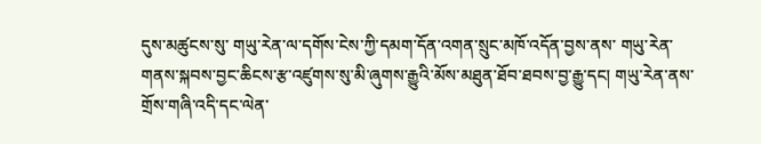དུས་མཚུངས་སུ་ གཡུ་རེན་ལ་དགོས་ངེས་ཀྱི་དམག་དོན་འགན་སྲུང་མཁོ་འདོན་བྱས་ནས་ གཡུ་རེན་གནས་སྐབས་བྱང་ཆིངས་རྩ་འཛུགས་སུ་མི་ཞུགས་རྒྱུའི་མོས་མཐུན་ཐོབ་ཐབས་བྱ་རྒྱུ་དང། གཡུ་རེན་ནས་གྲོས་གཞི་འདི་དང་ལེན་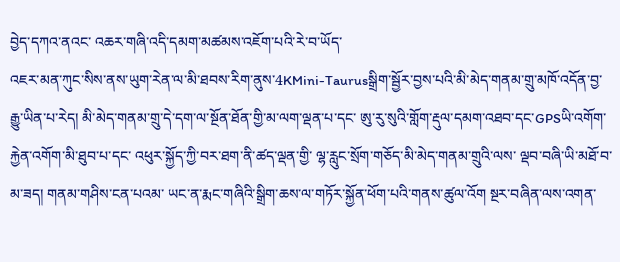བྱེད་དཀའ་ནའང་ འཆར་གཞི་འདི་དམག་མཚམས་འཇོག་པའི་རེ་བ་ཡོད་
འཇར་མན་ཀུང་སིས་ནས་ཡུག་རེན་ལ་མི་ཐབས་རིག་ནུས་4KMini-Taurusསྒྲིག་སྦྱོར་བྱས་པའི་མི་མེད་གནམ་གྲུ་མཁོ་འདོན་བྱ་རྒྱུ་ཡིན་པ་རེད། མི་མེད་གནམ་གྲུ་དེ་དག་ལ་སྔོན་ཐོན་གྱི་མ་ལག་ལྡན་པ་དང་ ཨུ་རུ་སུའི་གློག་རྡུལ་དམག་འཐབ་དང་GPSཡི་འགོག་རྐྱེན་འགོག་མི་ཐུབ་པ་དང་ འཕུར་སྐྱོད་ཀྱི་བར་ཐག་ནི་ཚད་ལྡན་གྱི་ ལྷ་རླུང་སྲོག་གཅོད་མི་མེད་གནམ་གྲུའི་ལས་ ལྡབ་བཞི་ཡི་མཐོ་བ་མ་ཟད། གནམ་གཤིས་ངན་པའམ་ ཡང་ན་རྨང་གཞིའི་སྒྲིག་ཆས་ལ་གཏོར་སྐྱོན་ཕོག་པའི་གནས་ཚུལ་འོག སྔར་བཞིན་ལས་འགན་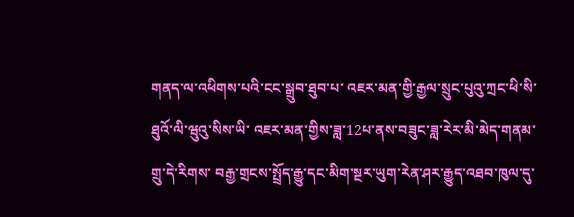གནད་ལ་འཕིགས་པའི་ངང་སྒྲུབ་ཐུབ་པ་ འཇར་མན་གྱི་རྒྱལ་སྲུང་པུའུ་ཀྲང་ཕི་སི་ཐུའོ་ལི་ཝུའུ་སིས་ཡི་ འཇར་མན་གྱིས་ཟླ་12པ་ནས་བཟུང་ཟླ་རེར་མི་མེད་གནམ་གྲུ་དེ་རིགས་ བརྒྱ་གྲངས་སྤྲོད་རྒྱུ་དང་མིག་སྔར་ཡུག་རེན་ཤར་རྒྱུད་འཐབ་ཁུལ་དུ་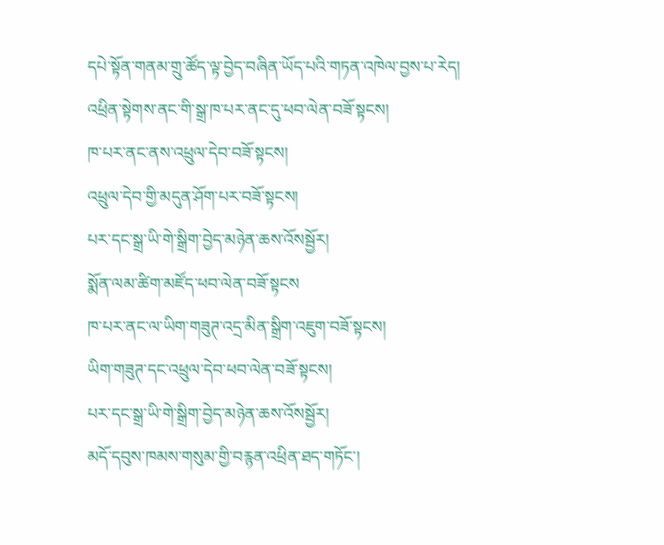དཔེ་སྟོན་གནམ་གྲུ་ཚོད་ལྟ་བྱེད་བཞིན་ཡོད་པའི་གཏན་འཁེལ་བྱས་པ་རེད།
འཕྲིན་སྟེགས་ནང་གི་སྒྲ་ཁ་པར་ནང་དུ་ཕབ་ལེན་བཟོ་སྟངས།
ཁ་པར་ནང་ནས་འཕྲུལ་དེབ་བཟོ་སྟངས།
འཕྲུལ་དེབ་གྱི་མདུན་ཤོག་པར་བཟོ་སྟངས།
པར་དང་སྒྲ་ཡི་གེ་སྒྲིག་བྱེད་མཉེན་ཆས་འོསསྦྱོར།
སྨོན་ལམ་ཚིག་མཛོད་ཕབ་ལེན་བཟོ་སྟངས
ཁ་པར་ནང་ལ་ཡིག་གཟུཊ་འདྲ་མིན་སྒྲིག་འཇུག་བཟོ་སྟངས།
ཡིག་གཟུཊ་དང་འཕྲུལ་དེབ་ཕབ་ལེན་བཟོ་སྟངས།
པར་དང་སྒྲ་ཡི་གེ་སྒྲིག་བྱེད་མཉེན་ཆས་འོསསྦྱོར།
མདོ་དབུས་ཁམས་གསུམ་གྱི་བརྙན་འཕྲིན་ཐད་གཏོང་།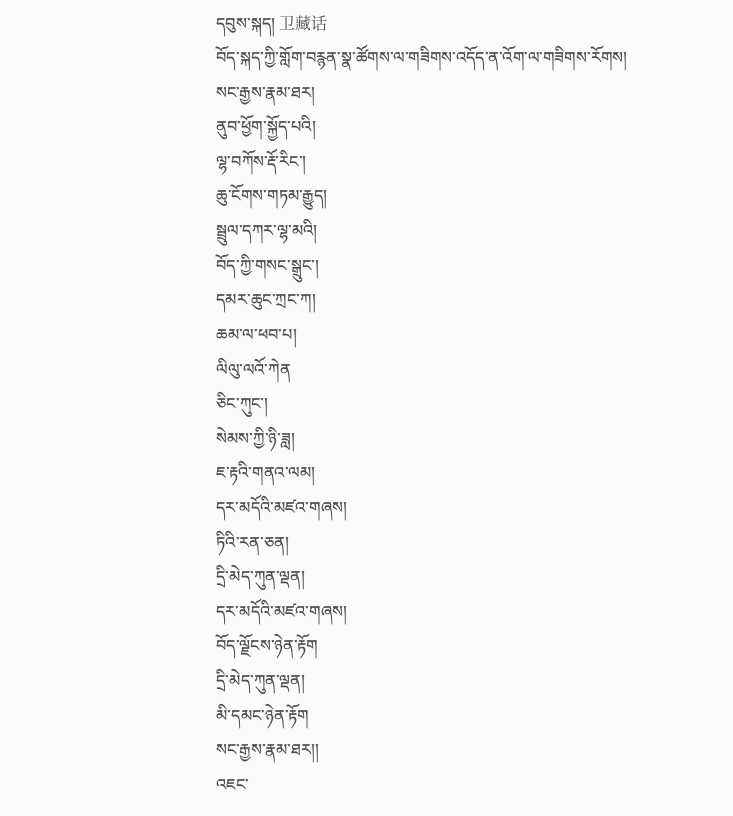དབུས་སྐད། 卫藏话
བོད་སྐད་ཀྱི་གློག་བརྙན་སྣ་ཚོགས་ལ་གཟིགས་འདོད་ན་འོག་ལ་གཟིགས་རོགས།
སང་རྒྱས་རྣམ་ཐར།
ནུབ་ཕྱོག་སྐྱོད་པའི།
ལྷ་བཀོས་རྡོ་རིང་།
ཆུ་ངོགས་གཏམ་རྒྱུད།
སྦྲུལ་དཀར་ལྷ་མའི།
བོད་ཀྱི་གསང་སྒྲུང་།
དམར་ཆུང་ཀྲང་ཀ།
ཆམ་ལ་ཕབ་པ།
ལིལུ་ལའོ་ཀེན
ཅིང་ཀུང་།
སེམས་ཀྱི་ཉི་ཟླ།
ཇ་རྟའི་གནའ་ལམ།
དར་མདོའི་མཛའ་གཞས།
ཏིའི་རན་ཅན།
དྲི་མེད་ཀུན་ལྡན།
དར་མདོའི་མཛའ་གཞས།
བོད་ལྗོངས་ཉེན་རྟོག
དྲི་མེད་ཀུན་ལྡན།
མི་དམང་ཉེན་རྟོག
སང་རྒྱས་རྣམ་ཐར།།
འཇང་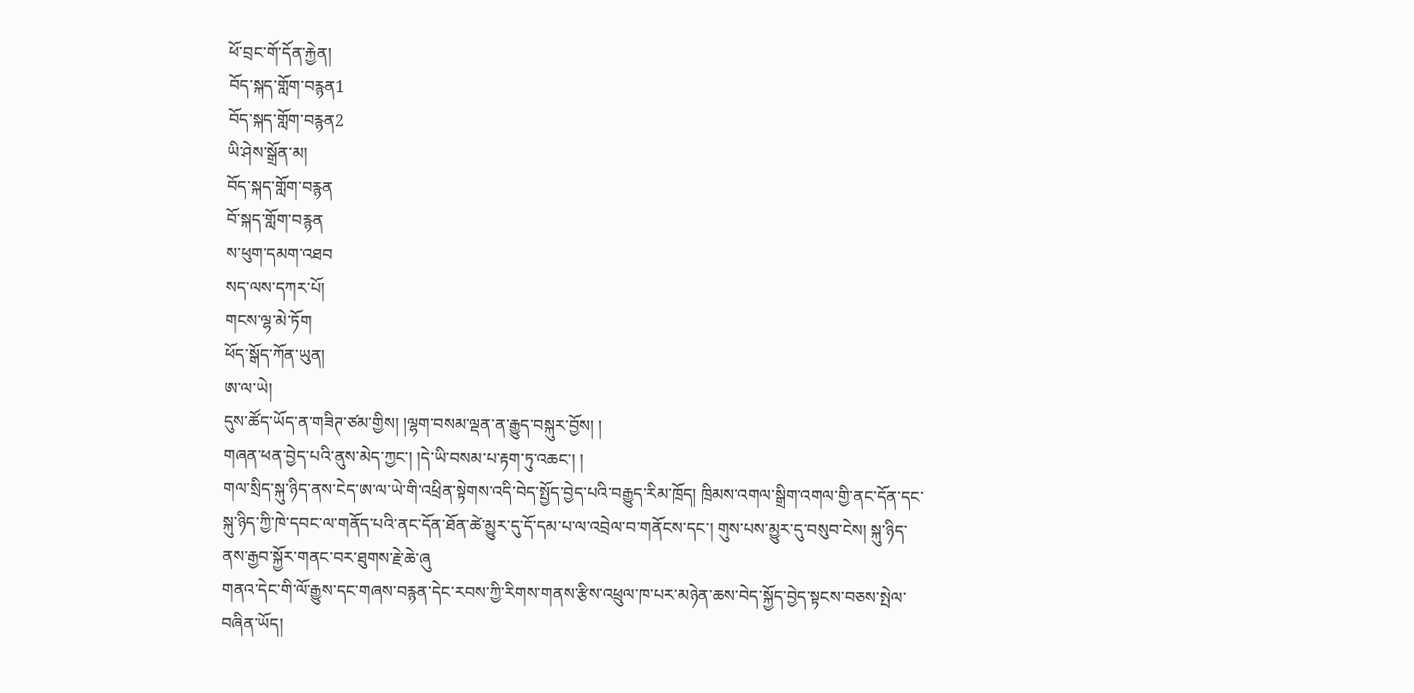ཕོ་བྲང་གོ་དོན་རྐྱེན།
བོད་སྐད་གློག་བརྙན1
བོད་སྐད་གློག་བརྙན2
ཡི་ཤེས་སྒྲོན་མ།
བོད་སྐད་གློག་བརྙན
བོ་སྐད་གློག་བརྙན
ས་ཕུག་དམག་འཐབ
སད་ལས་དཀར་པོ།
གངས་ལྷ་མེ་ཏོག
ཕོད་སྒོད་ཀོན་ཡུན།
ཨ་ལ་ཡེ།
དུས་ཚོད་ཡོད་ན་གཟིཊ་ཙམ་གྱིས། །ལྷག་བསམ་ལྡན་ན་རྒྱུད་བསྐུར་བྱོས། །
གཞན་ཕན་བྱེད་པའི་ནུས་མེད་ཀྱང་། །དེ་ཡི་བསམ་པ་རྟག་ཏུ་འཆང་། །
གལ་སྲིད་སྐུ་ཉིད་ནས་ངེད་ཨ་ལ་ཡེ་གི་འཕྲིན་སྟེགས་འདི་བེད་སྤྱོད་བྱེད་པའི་བརྒྱུད་རིམ་ཁྲོད། ཁྲིམས་འགལ་སྒྲིག་འགལ་གྱི་ནང་དོན་དང་སྐུ་ཉིད་ཀྱི་ཁེ་དབང་ལ་གནོད་པའི་ནང་དོན་ཐོན་ཚེ་མྱུར་དུ་དོ་དམ་པ་ལ་འབྲེལ་བ་གནོངས་དང་། གུས་པས་མྱུར་དུ་བསུབ་ངེས། སྐུ་ཉིད་ནས་རྒྱབ་སྐྱོར་གནང་བར་ཐུགས་རྗེ་ཆེ་ཞུ
གནའ་དེང་གི་ལོ་རྒྱུས་དང་གཞས་བརྙན་དེང་རབས་ཀྱི་རིགས་གནས་རྩིས་འཕྲུལ་ཁ་པར་མཉེན་ཆས་བེད་སྐྱོད་བྱེད་སྟངས་བཅས་སྤེལ་བཞིན་ཡོད།